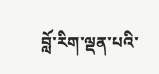བློ་རིག་ལྡན་པའི་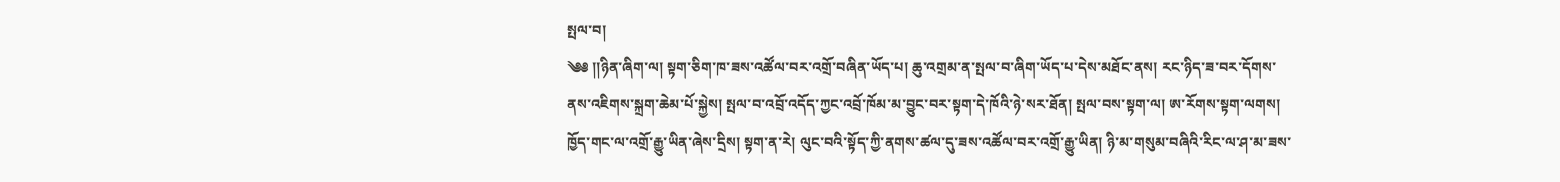སྤལ་བ།
༄༅ །།ཉིན་ཞིག་ལ། སྟག་ཅིག་ཁ་ཟས་འཚོལ་བར་འགྲོ་བཞིན་ཡོད་པ། ཆུ་འགྲམ་ན་སྤལ་བ་ཞིག་ཡོད་པ་དེས་མཐོང་ནས། རང་ཉིད་ཟ་བར་དོགས་ནས་འཇིགས་སྐྲག་ཆེམ་པོ་སྐྱེས། སྤལ་བ་འབྲོ་འདོད་ཀྱང་འབྲོ་ཁོམ་མ་བྱུང་བར་སྟག་དེ་ཁོའི་ཉེ་སར་ཐོན། སྤལ་བས་སྟག་ལ། ཨ་རོགས་སྟག་ལགས། ཁྱོད་གང་ལ་འགྲོ་རྒྱུ་ཡིན་ཞེས་དྲིས། སྟག་ན་རེ། ལུང་བའི་སྟོད་ཀྱི་ནགས་ཚལ་དུ་ཟས་འཚོལ་བར་འགྲོ་རྒྱུ་ཡིན། ཉི་མ་གསུམ་བཞིའི་རིང་ལ་ཤ་མ་ཟས་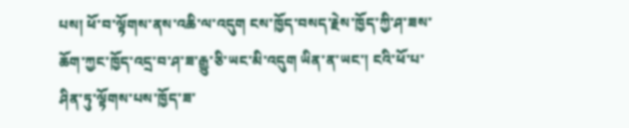པས། ཕོ་བ་ལྟོགས་ནས་འཆི་ལ་འདུག ངས་ཁྱོད་བསད་རྗེས་ཁྱོད་ཀྱི་ཤ་ཟས་ཆོག་ཀྱང་ཁྱོད་འདྲ་བ་ཤ་ཟ་རྒྱུ་ཅི་ཡང་མི་འདུག ཡིན་ན་ཡང་། ངའི་ཕོ་པ་ཤིན་ཏུ་ལྟོགས་པས་ཁྱོད་ཟ་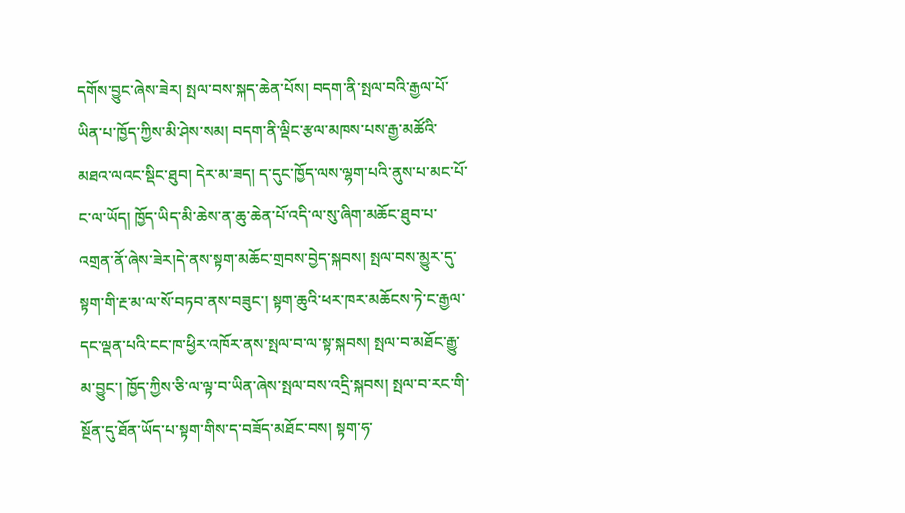དགོས་བྱུང་ཞེས་ཟེར། སྤལ་བས་སྐད་ཆེན་པོས། བདག་ནི་སྤལ་བའི་རྒྱལ་པོ་ཡིན་པ་ཁྱོད་ཀྱིས་མི་ཤེས་སམ། བདག་ནི་ལྡིང་རྩལ་མཁས་པས་རྒྱ་མཚོའི་མཐའ་ལའང་སྡིང་ཐུབ། དེར་མ་ཟད། ད་དུང་ཁྱོད་ལས་ལྷག་པའི་ནུས་པ་མང་པོ་ང་ལ་ཡོད། ཁྱོད་ཡིད་མི་ཆེས་ན་ཆུ་ཆེན་པོ་འདི་ལ་སུ་ཞིག་མཆོང་ཐུབ་པ་
འགྲན་ནོ་ཞེས་ཟེར།དེ་ནས་སྟག་མཆོང་གྲབས་བྱེད་སྐབས། སྤལ་བས་མྱུར་དུ་སྟག་གི་རྔ་མ་ལ་སོ་བཏབ་ནས་བཟུང་། སྟག་ཆུའི་ཕར་ཁར་མཆོངས་ཏེ་ང་རྒྱལ་དང་ལྡན་པའི་ངང་ཁ་ཕྱིར་འཁོར་ནས་སྤལ་བ་ལ་སྟ་སྐབས། སྤལ་བ་མཐོང་རྒྱུ་མ་བྱུང་། ཁྱོད་ཀྱིས་ཅི་ལ་ལྟ་བ་ཡིན་ཞེས་སྤལ་བས་འདྲི་སྐབས། སྤལ་བ་རང་གི་སྔོན་དུ་ཐོན་ཡོད་པ་སྟག་གིས་ད་བཟོད་མཐོང་བས། སྟག་ཧ་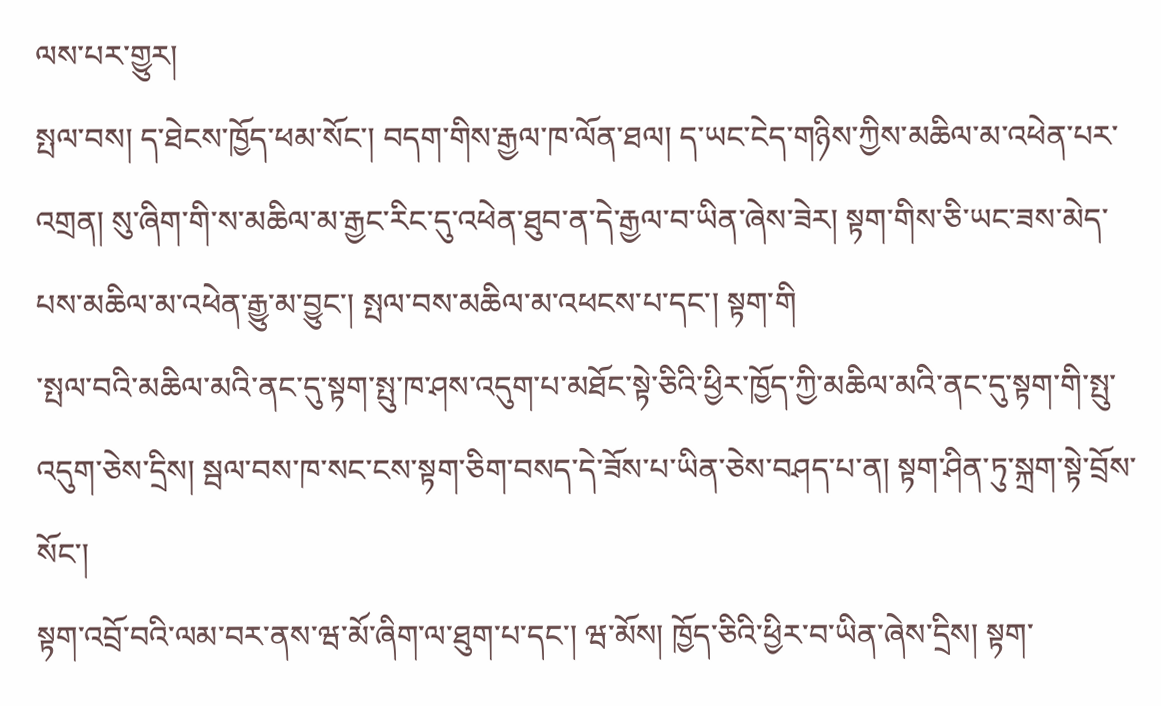ལས་པར་གྱུར།
སྤལ་བས། ད་ཐེངས་ཁྱོད་ཕམ་སོང་། བདག་གིས་རྒྱལ་ཁ་ལོན་ཐལ། ད་ཡང་ངེད་གཉིས་ཀྱིས་མཆིལ་མ་འཕེན་པར་འགྲན། སུ་ཞིག་གི་ས་མཆིལ་མ་རྒྱང་རིང་དུ་འཕེན་ཐུབ་ན་དེ་རྒྱལ་བ་ཡིན་ཞེས་ཟེར། སྟག་གིས་ཅི་ཡང་ཟས་མེད་པས་མཆིལ་མ་འཕེན་རྒྱུ་མ་བྱུང་། སྤལ་བས་མཆིལ་མ་འཕངས་པ་དང་། སྟག་གི
་སྤལ་བའི་མཆིལ་མའི་ནང་དུ་སྟག་སྤུ་ཁ་ཤས་འདུག་པ་མཐོང་སྟེ་ཅིའི་ཕྱིར་ཁྱོད་ཀྱི་མཆིལ་མའི་ནང་དུ་སྟག་གི་སྤུ་འདུག་ཅེས་དྲིས། སྦལ་བས་ཁ་སང་ངས་སྟག་ཅིག་བསད་དེ་ཟོས་པ་ཡིན་ཅེས་བཤད་པ་ན། སྟག་ཤིན་ཏུ་སྐྲག་སྟེ་བྲོས་སོང་།
སྟག་འབྲོ་བའི་ལམ་བར་ནས་ཝ་མོ་ཞིག་ལ་ཐུག་པ་དང་། ཝ་མོས། ཁྱོད་ཅིའི་ཕྱིར་བ་ཡིན་ཞེས་དྲིས། སྟག་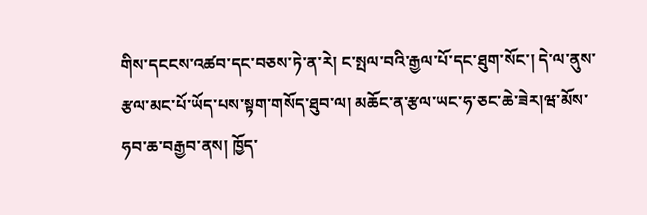གིས་དངངས་འཚབ་དང་བཅས་ཏེ་ན་རེ། ང་སྤལ་བའི་རྒྱལ་པོ་དང་ཐུག་སོང་། དེ་ལ་ནུས་རྩལ་མང་པོ་ཡོད་པས་སྟག་གསོད་ཐུབ་ལ། མཆོང་ན་རྩལ་ཡང་ཧ་ཅང་ཆེ་ཟེར།ཝ་མོས་ཧབ་ཆ་བརྒྱབ་ནས། ཁྱོད་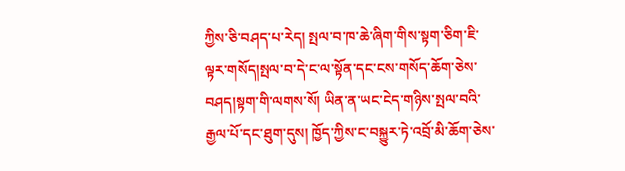ཀྱིས་ཅི་བཤད་པ་རེད། སྤལ་བ་ཁ་ཆེ་ཞིག་གིས་སྟག་ཅིག་ཇི་ལྟར་གསོད།སྤལ་བ་དེ་ང་ལ་སྟོན་དང་ངས་གསོད་ཆོག་ཅེས་བཤད།སྟག་གི་ལགས་སོ། ཡིན་ན་ཡང་ངེད་གཉིས་སྤལ་བའི་རྒྱལ་པོ་དང་ཐུག་དུས། ཁྱོད་ཀྱིས་ང་བསྐྱུར་ཏེ་འབྲོ་མི་ཆོག་ཅེས་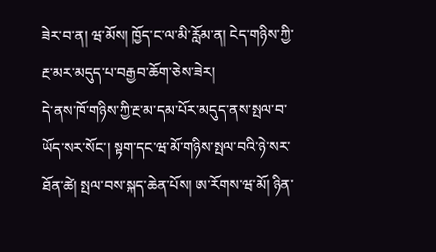ཟེར་བ་ན། ཝ་མོས། ཁྱོད་ང་ལ་མི་རློམ་ན། ངེད་གཉིས་ཀྱི་རྔ་མར་མདུད་པ་བརྒྱབ་ཆོག་ཅེས་ཟེར།
དེ་ནས་ཁོ་གཉིས་ཀྱི་རྔ་མ་དམ་པོར་མདུད་ནས་སྤལ་བ་ཡོད་སར་སོང་། སྟག་དང་ཝ་མོ་གཉིས་སྤལ་བའི་ཉེ་སར་ཐོན་ཚེ། སྤལ་བས་སྐད་ཆེན་པོས། ཨ་རོགས་ཝ་མོ། ཉིན་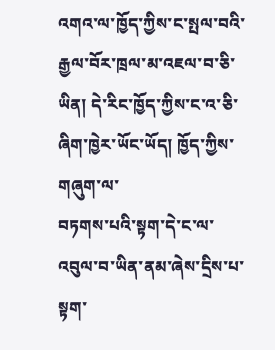འགའ་ལ་ཁྱོད་ཀྱིས་ང་སྤལ་བའི་རྒྱལ་བོར་ཁྲལ་མ་འཇལ་བ་ཅི་ཡིན། དེ་རིང་ཁྱོད་ཀྱིས་ང་འ་ཅི་ཞིག་ཁྱེར་ཡོང་ཡོད། ཁྱོད་ཀྱིས་གཞུག་ལ་
བཏགས་པའི་སྟག་དེ་ང་ལ་འབུལ་བ་ཡིན་ནམ་ཞེས་དྲིས་པ་སྟག་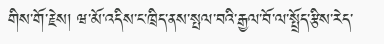གིས་གོ་རྗེས། ཝ་མོ་འདིས་ང་ཁྲིད་ནས་སྤལ་བའི་རྒྱལ་བོ་ལ་སྤྲོད་རྩིས་རེད་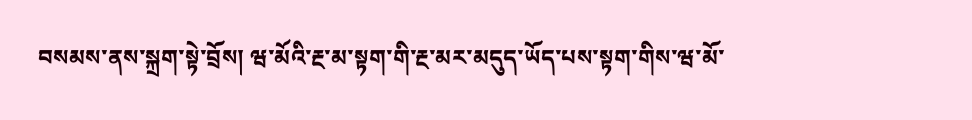བསམས་ནས་སྐྲག་སྟེ་བྲོས། ཝ་མོའི་རྔ་མ་སྟག་གི་རྔ་མར་མདུད་ཡོད་པས་སྟག་གིས་ཝ་མོ་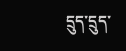དྲུད་དྲུད་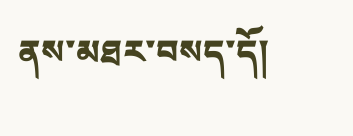ནས་མཐར་བསད་དོ།